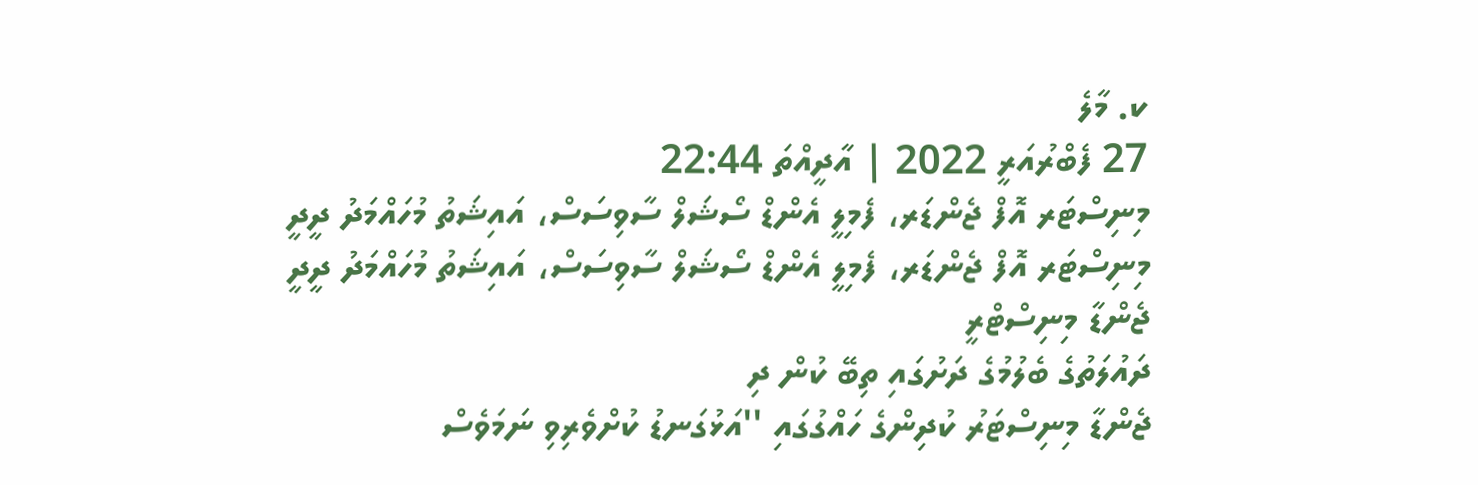ކ. މާލެ
27 ފެބްރުއަރީ 2022 | އާދީއްތަ 22:44
މިނިސްޓަރ އޮފް ޖެންޑަރ، ފެމިލީ އެންޑް ސޯޝަލް ސާވިސަސް، އައިޝަތު މުހައްމަދު ދީދީ
މިނިސްޓަރ އޮފް ޖެންޑަރ، ފެމިލީ އެންޑް ސޯޝަލް ސާވިސަސް، އައިޝަތު މުހައްމަދު ދީދީ
ޖެންޑާ މިނިސްޓްރީ
ދައުލަތުގެ ބެލުމުގެ ދަށުގައި ތިބޭ ކުން ދި
ޖެންޑާ މިނިސްޓަރު ކުދިންގެ ހައްގުގައި ''އަޅުގަނޑު ކުށްވެރިވި ނަމަވެސް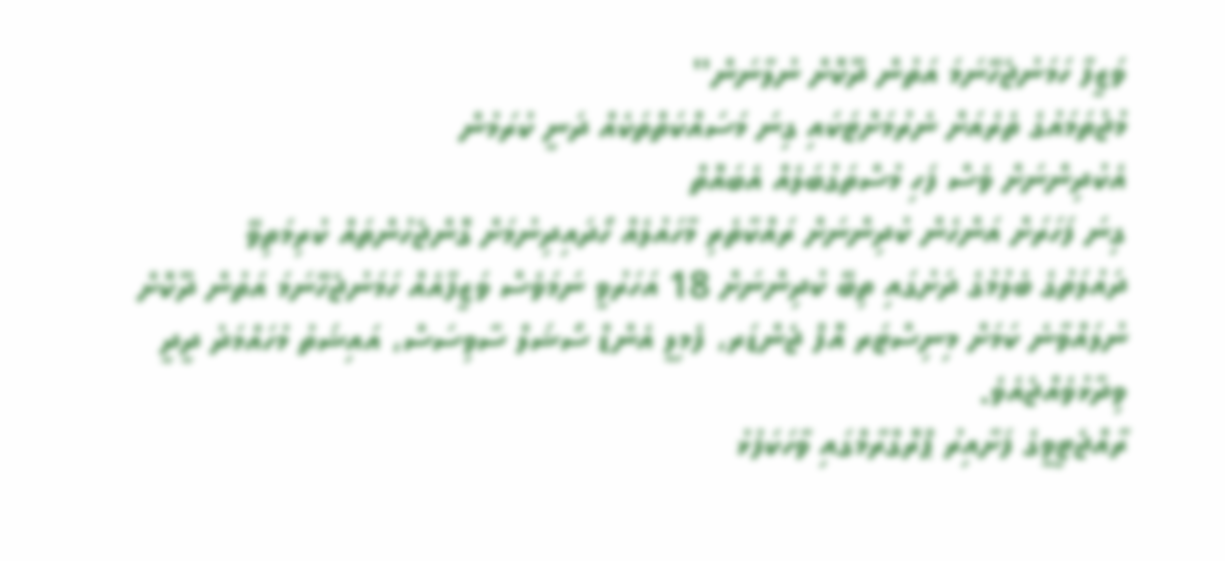ވަޒީފާ ހަމަނުޖެހޭނަމަ އަތުން ދޫކޮށް ނުލާނަން''
މުޖުތަމައުގެ ތެރެއަށް ނެރުމަށްޓަކައި ގިނަ މަސައްކަތްތަކެއް ދަނީ ކުރަމުން
އެކުދިންނަށް ވެސް ފަހި މުސްތަގުބަލެއް އެބައޮތް
ގިނަ ފަހަރަށް އަންހެން ކުދިންނަށް ރައްކާތެރި މާހައުލެއް ހޯދައިދިނުމަށް ގޮންޖެހުންތައް ކުރިމަތިވޭ
ދައުލަތުގެ ބެލުމުގެ ދަށުގައި ތިބޭ ކުދިންނަށް 18 އަހަރުވީ ނަމަވެސް ވަޒީފާއެއް ހަމަނުޖެހޭނަމަ އަތުން ދޫކޮށް ނުލައްވާނެ ކަމަށް މިނިސްޓަރ އޮފް ޖެންޑަރ، ފެމިލީ އެންޑް ސޯޝަލް ސާވިސަސް، އައިޝަތު މުހައްމަދު ދީދީ ވިދާޅުވެއްޖެއެވެ.
ރާއްޖެޓީވީގެ ފަށާއިރު ޕްރޮގްރާމްގައި ވާހަކަފުޅު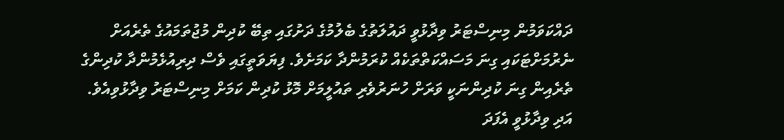ދައްކަވަމުން މިނިސްޓަރު ވިދާޅުވީ ދައުލަތުގެ ބެލުމުގެ ދަށުގައި ތިބޭ ކުދިން މުޖުތަމައުގެ ތެރެއަށް ނެރުމަށްޓަކައި ގިނަ މަސައްކަތްތަކެއް ކުރަމުންދާ ކަމަށެވެ. ފިޔަވަތީގައި ވެސް ދިރިއުޅެމުންދާ ކުދިންގެ ތެރެއިން ގިނަ ކުދިންނަކީ ވަރަށް ހުނަރުވެރި ތައުލީމަށް މޮޅު ކުދިން ކަމަށް މިނިސްޓަރު ވިދާޅުވިއެވެ. އަދި ވިދާޅުވީ އެފަދަ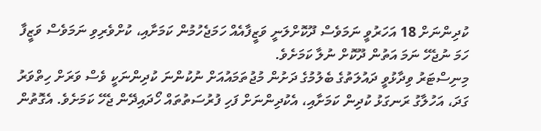ކުދިންނަށް 18 އަހަރުވީ ނަމަވެސް ދޫކޮށްލަނީ ވަޒީފާއެއް ހަމަޖެހުމުން ކަމަށާއި، ކުށްވެރިވި ނަމަވެސް ވަޒީފާ ހަމަ ނުޖެހޭ ނަމަ އަތުން ދޫކޮށް ނުލާ ކަމަށެވެ.
މިނިސްޓަރު ވިދާޅުވީ ދައުލަތުގެ ބެލުމުގެ ދަށުން މުޖުތަމައުއަށް ނުކުންނަ ކުދިންނަކީ ވެސް ވަރަށް ހިތްވަރު ގަދަ، އަހުލާގު ރަނގަޅު ކުދިން ކަމަށާއި، އެކުދިންނަށް ފަހި ފުރުސަތުތައް ހޯދައިދޭން ޖެހޭ ކަމަށެވެ. އެގޮތުން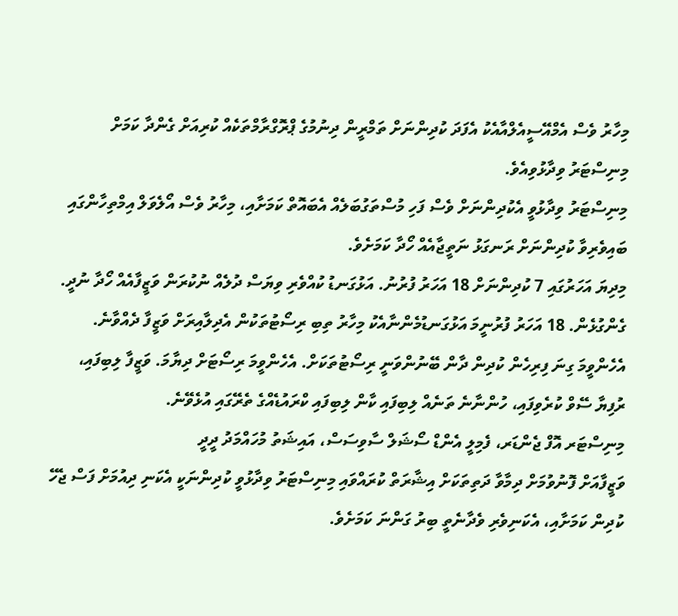މިހާރު ވެސް އެމްއޭސީއެލްއާއެކު އެފަދަ ކުދިންނަށް ތަމްރީން ދިނުމުގެ ޕްރޮގްރާމްތަކެއް ކުރިއަށް ގެންދާ ކަމަށް މިނިސްޓަރު ވިދާޅުވިއެވެ.
މިނިސްޓަރު ވިދާޅުވީ އެކުދިންނަށް ވެސް ފަހި މުސްތަގުބަލެއް އެބައޮތް ކަމަށާއި، މިހާރު ވެސް އޯލެވަލް އިމްތިހާންގައި ބައިވެރިވާ ކުދިންނަށް ރަނގަޅު ނަތީޖާއެއް ހޯދާ ކަމަށެވެ.
މިދިޔަ އަހަރުގައި 7 ކުދިންނަށް 18 އަހަރު ފުރުނު. އަޅުގަނޑު ކުއްވެރި ވިޔަސް ދުލެއް ނުކުރަން ވަޒީފާއެއް ހޯދާ ނުދީ. ގެންގުޅެން. 18 އަހަރު ފުރުނީމަ އަޅުގަނޑުމެންނާއެކު މިހާރު ތިބި ރިސޯޓުތަކުން އެދިލާއިރަށް ވަޒީފާ ދެއްވާނެ. އެހެންވީމަ ގިނަ ފިރިހެން ކުދިން ދާން ބޭނުންވަނީ ރިސޯޓުތަކަށް. އެހެންވީމަ ރިސޯޓަށް ދިޔާމަ. ވަޒީފާ ލިބިފައި، ރުފިޔާ ސޭވް ކުރެވިފައި، ހުންނާނެ ތަނެއް ލިބިފައި ކާން ލިބިފައި ކްރައުޑެއްގެ ތެރޭގައި އުޅެވޭނެ.
މިނިސްޓަރ އޮފް ޖެންޑަރ، ފެމިލީ އެންޑް ސޯޝަލް ސާވިސަސް، އައިޝަތު މުހައްމަދު ދީދީ
ވަޒީފާއަށް ފޮނުވުމަށް ދިމާވާ ދަތިތަކަށް އިޝާރަތް ކުރައްވައި މިނިސްޓަރު ވިދާޅުވީ ކުދިންނަކީ އެކަނި ދިއުމަށް ފަސް ޖެހޭ ކުދިން ކަމަށާއި، އެކަނިވެރި ވެދާނެތީ ބިރު ގަންނަ ކަމަށެވެ.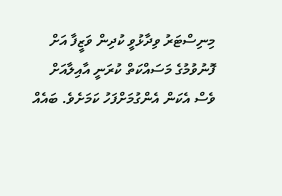މިނިސްޓަރު ވިދާޅުވީ ކުދިން ވަޒީފާ އަށް ފޮނުވުމުގެ މަސައްކަތް ކުރަނީ އާއިލާއަށް ވެސް އެކަން އެންގުމަށްފަހު ކަމަށެވެ. ބައެއް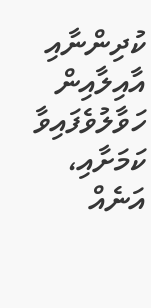ކުދިންނާއި އާއިލާއިން ހަވާލުވެފައިވާ ކަމަށާއި، އަނެއް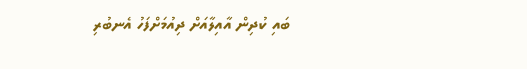ބައި ކުދިން އާއިލާއަށް ދިއުމަށްފަހު އެނބުރި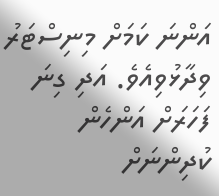އަންނަ ކަމަށް މިނިސްޓަރު ވިދާޅުވިއެވެ. އަދި ގިނަ ފަހަރަށް އަންހެން ކުދިންނަށް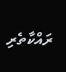ރައްކާތެރި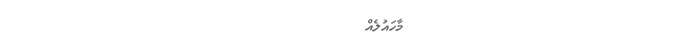މާހައުލެއް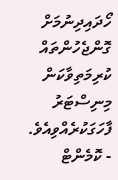ހޯދައިދިނުމަށް ގޮންޖެހުންތައް ކުރިމަތިވާކަން މިނިސްޓަރު ފާހަގަކުރެއްވިއެވެ.
- ކޮމެންޓް